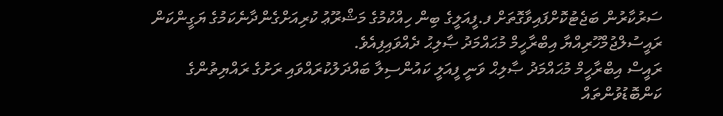ސަރުކާރުން ބަޖެޓުކޮށްފައިވާގޮތަށް ފ.ފީއަލީގެ ބިން ހިއްކުމުގެ މަޝްރޫޢު ކުރިއަށްގެންދާނެކަމުގެ ޔަގީންކަން ރައީސުލްޖުމްހޫރިއްޔާ އިބްރާހީމް މުޙައްމަދު ޞާލިޙު ދެއްވައިފިއެވެ.
ރައީސް އިބްރާހީމް މުޙައްމަދު ޞާލިޙް ވަނީ ފީއަލީ ކައުންސިލާ ބައްދަލުކުރައްވައި ރަށުގެ ރައްޔިތުންގެ ކަންބޮޑުވުންތައް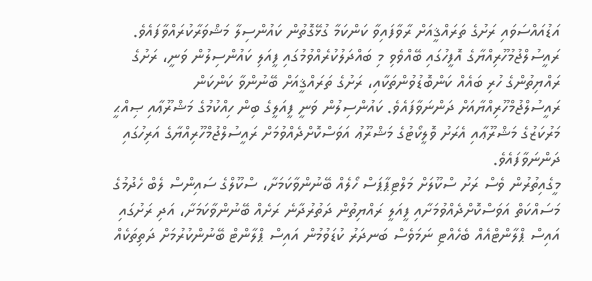އަޑުއައްސަވައި ރަށުގެ ތަރައްޤީއަށް ރާވާފައިވާ ކަންކަމާ ގުޅޭގޮތުން ކައުންސިލާ މަޝްވަރާކުރައްވާފައެވެ.
ރައީސުލްޖުމުހޫރިއްޔާގެ އޮފީހުގައި ބޭއްވެވި މި ބައްދަލުކުރެއްވުމުގައި ފީއަލި ކައުންސިލުން ވަނީ، ރަށުގެ ރައްޔިތުންގެ ހުރި ބައެއް ކަންބޮޑުވުންތަކާއި، ރަށުގެ ތަރައްޤީއަށް ބޭނުންވާ ކަންކަން ރައީސުލްޖުމްހޫރިއްޔާއަށް ދަންނަވާފައެވެ. ކައުންސިލުން ވަނީ ފީއަލީގެ ބިން ހިއްކުމުގެ މަޝްރޫޢާއި ޞިއްޙީ މަރުކަޒުގެ މަޝްރޫޢާއި އެރަށު ވޮލީކޯޓުގެ މަޝްރޫޢު އަވަސްކޮށްދެއްވުމަށް ރައީސުލްޖުމްހޫރިއްޔާގެ އަރިހުގައި ދަންނަވާފައެވެ.
މީގެއިތުރުން ވެސް ރަށު ސްކޫލަށް މަލްޓިޕާޕަސް ހޯލެއް ބޭނުންވާކަމަށާ، ސްކޫލްގެ ސައިންސް ލެބް ހެދުމުގެ މަސައްކަތް އަވަސްކޮށްދެއްވުމަށާއި ފީއަލީ ރައްޔިތުން ދަތުރުދާނެ ރަށެއް ބޭނުންވާކަމަށާ، އަދި ރަށުގައި އައިސް ޕްލާންޓްއެއް ބެހެއްޓި ނަމަވެސް ބަނދަރު ކުޑަވުމުން އައިސް ޕްލާންޓް ބޭނުންކުރުމަށް ދަތިތަކެއް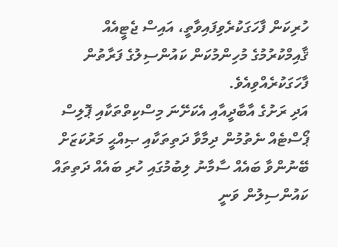ހުރިކަން ފާހަގަކުރެވިފައިވާތީ، އައިސް ޖެޓީއެއް ޤާއިމްކުރުމުގެ މުހިންމުކަން ކައުންސިލުގެ ފަރާތުން ފާހަގަކުރެއްވިއެވެ.
އަދި ރަށުގެ އާބާދީއާއި އެކަށޭނަ މިސްކިތްތަކާއި ޕޮލިސް ޕޯސްޓެއް ނެތުމުން ދިމާވާ ދަތިތަކާއި ޞިއްޙީ މަރުކަޒަށް ބޭނުންވާ ބައެއް ސާމާނު ލިބުމުގައި ހުރި ބައެއް ދަތިތައް ކައުންސިލުން ވަނީ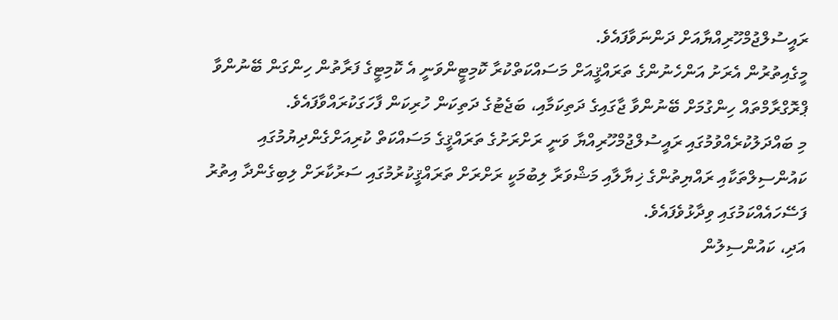ރައީސުލްޖުމްހޫރިއްޔާއަށް ދަންނަވާފައެވެ.
މީގެއިތުރުން އެރަށު އަންހެނުންގެ ތަރައްޤީއަށް މަސައްކަތްކުރާ ކޮމިޓީންވަނީ އެ ކޮމިޓީގެ ފަރާތުން ހިންގަން ބޭނުންވާ ޕްރޮގްރާމްތައް ހިންގުމަށް ބޭނުންވާ ޖާގައިގެ ދަތިކަމާއި، ބަޖެޓުގެ ދަތިކަން ހުރިކަން ފާހަގަކުރައްވާފައެވެ.
މި ބައްދަލުކުރެއްވުމުގައި ރައީސުލްޖުމްހޫރިއްޔާ ވަނީ ރަށްރަށުގެ ތަރައްޤީގެ މަސައްކަތް ކުރިއަށްގެންދިޔުމުގައި ކައުންސިލްތަކާއި ރައްޔިތުންގެ ޚިޔާލާއި މަޝްވަރާ ލިބުމަކީ ރަށްރަށް ތަރައްޤީކުރުމުގައި ސަރުކާރަށް ލިބިގެންދާ އިތުރު ފަސޭހައެއްކަމުގައި ވިދާޅުވެފައެވެ.
އަދި، ކައުންސިލުން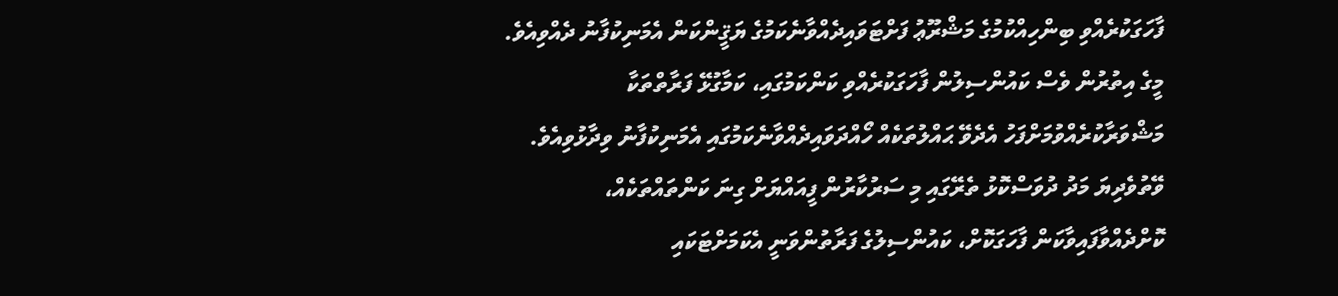ފާހަގަކުރެއްވި ބިންހިއްކުމުގެ މަޝްރޫޢު ފަށްޓަވައިދެއްވާނެކަމުގެ ޔަޤީންކަން އެމަނިކުފާނު ދެއްވިއެވެ. މީގެ އިތުރުން ވެސް ކައުންސިލުން ފާހަގަކުރެއްވި ކަންކަމުގައި، ކަމާގުޅޭ ފަރާތްތަކާ މަޝްވަރާކުރެއްވުމަށްފަހު އެދެވޭ ޙައްލުތަކެއް ހޯއްދަވައިދެއްވާނެކަމުގައި އެމަނިކުފާނު ވިދާޅުވިއެވެ.
ވޭތުވެދިޔަ މަދު ދުވަސްކޮޅު ތެރޭގައި މި ސަރުކާރުން ފީއައްޔަށް ގިނަ ކަންތައްތަކެއް، ކޮށްދެއްވާފައިވާކަން ފާހަގަކޮށް، ކައުންސިލުގެ ފަރާތުންވަނީ އެކަމަށްޓަކައި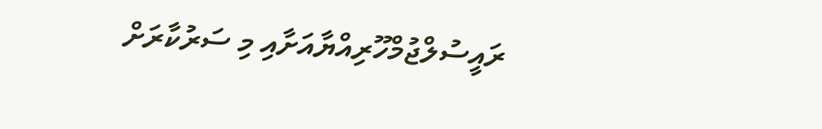ރައީސުލްޖުމްހޫރިއްޔާއަށާއި މި ސަރުކާރަށް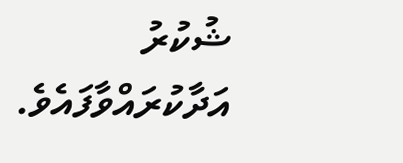ޝުކުރު އަދާކުރައްވާފައެވެ.